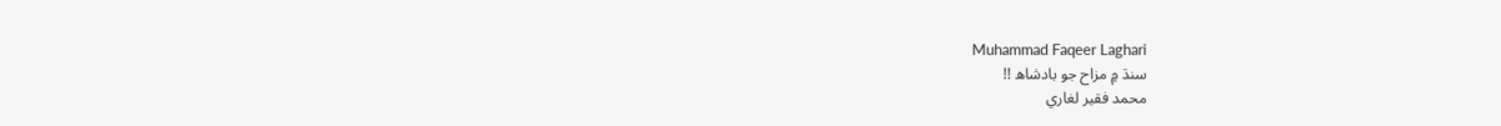Muhammad Faqeer Laghari
سنڌ ۾ مزاح جو بادشاھ !!
محمد فقير لغاري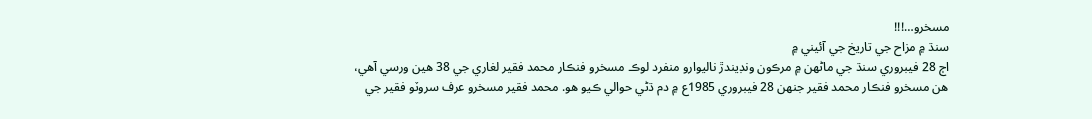مسخرو…!!!
سنڌ ۾ مزاح جي تاريخ جي آئيني ۾
اڄ 28 فيبروري سنڌ جي ماڻهن ۾ مرڪون ونڊيندڙ ناليوارو منفرد لوڪ مسخرو فنڪار محمد فقير لغاري جي 38 هين ورسي آهي، ھن مسخرو فنڪار محمد فقير جنهن 28 فيبروري 1985ع ۾ دم ڌڻي حوالي ڪيو هو. محمد فقير مسخرو عرف سروٽو فقير جي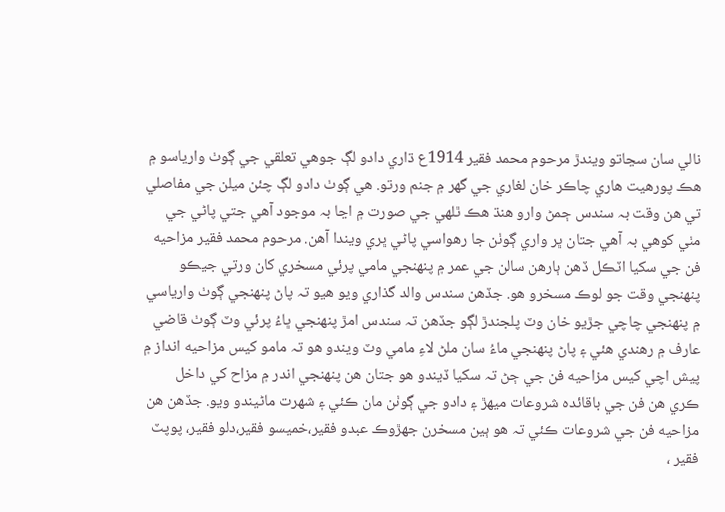نالي سان سڃاتو ويندڙ مرحوم محمد فقير 1914ع ڌاري دادو لڳ جوهي تعلقي جي ڳوٺ وارياسو ۾ هڪ پورهيت هاري چاڪر خان لغاري جي گهر ۾ جنم ورتو. هي ڳوٺ دادو لڳ چئن ميلن جي مفاصلي تي هن وقت بہ سندس ڄمڻ وارو هنڌ هڪ ٿلهي جي صورت ۾ اڃا بہ موجود آهي جتي پاڻي جي مٺي کوهي بہ آهي جتان ڀر واري ڳوٺن جا رهواسي پاڻي ڀري ويندا آهن. مرحوم محمد فقير مزاحيه فن جي سکيا اٽڪل ڏهن ٻارهن سالن جي عمر ۾ پنهنجي مامي پرئي مسخري کان ورتي جيڪو پنهنجي وقت جو لوڪ مسخرو هو. جڏهن سندس والد گذاري ويو هيو تہ پاڻ پنهنجي ڳوٺ وارياسي ۾ پنهنجي چاچي جڙيو خان وٽ پلجندڙ لڳو جڏهن تہ سندس امڙ پنهنجي ڀاءُ پرئي وٽ ڳوٺ قاضي عارف ۾ رهندي هئي ۽ پاڻ پنهنجي ماءُ سان ملڻ لاءِ مامي وٽ ويندو هو تہ مامو کيس مزاحيه انداز ۾ پيش اچي کيس مزاحيه فن جي ڄڻ تہ سکيا ڏيندو هو جتان هن پنهنجي اندر ۾ مزاح کي داخل ڪري هن فن جي باقائده شروعات ميهڙ ۽ دادو جي ڳوٺن مان ڪئي ۽ شهرت ماڻيندو ويو. جڏهن هن مزاحيه فن جي شروعات ڪئي تہ هو ٻين مسخرن جهڙوڪ عبدو فقير،خميسو فقير،دلو فقير، پوپٽ فقير ،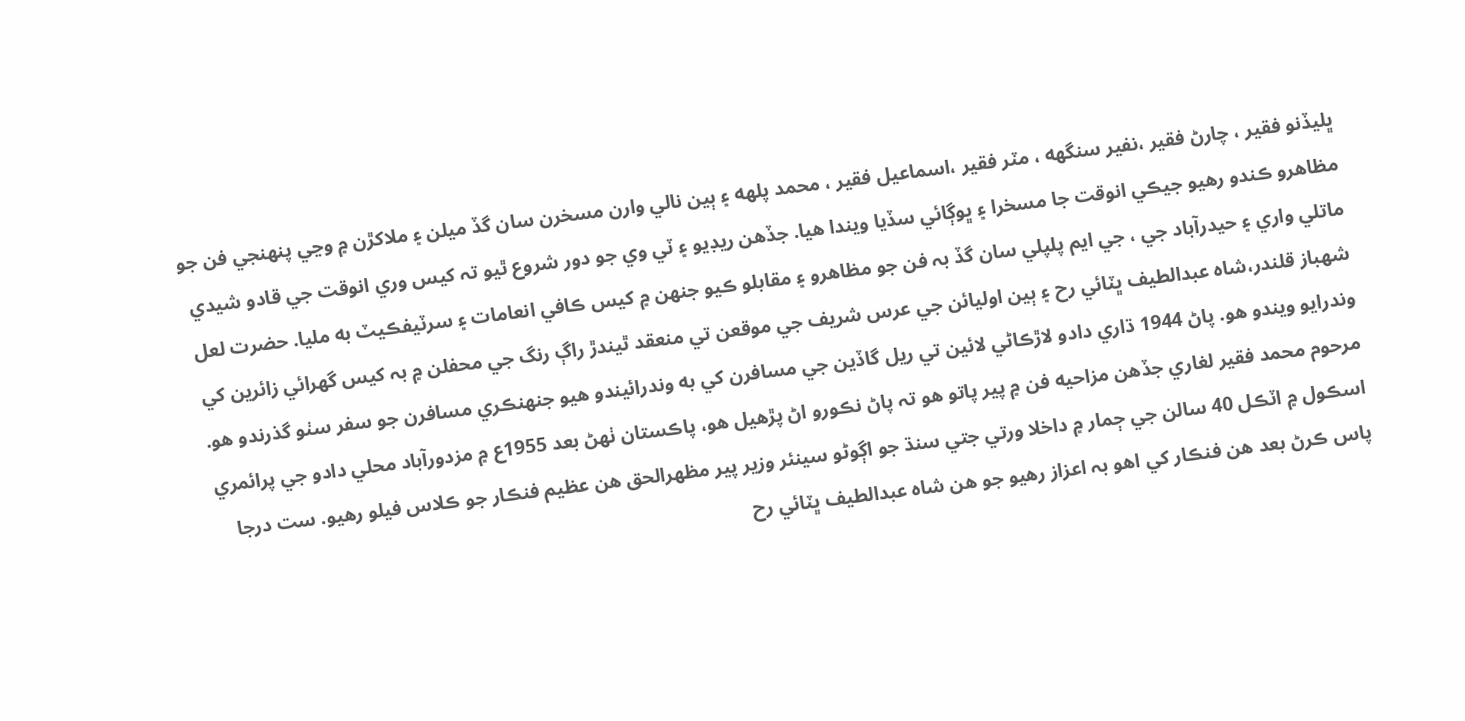ڀليڏنو فقير ، چارڻ فقير ،نفير سنگهه ، مٽر فقير ،اسماعيل فقير ، محمد پلهه ۽ ٻين نالي وارن مسخرن سان گڏ ميلن ۽ ملاکڙن ۾ وڃي پنهنجي فن جو مظاهرو ڪندو رهيو جيڪي انوقت جا مسخرا ۽ ڀوڳائي سڏيا ويندا هيا. جڏهن ريڊيو ۽ ٽي وي جو دور شروع ٿيو تہ کيس وري انوقت جي قادو شيدي ماتلي واري ۽ حيدرآباد جي ، جي ايم پلپلي سان گڏ بہ فن جو مظاهرو ۽ مقابلو ڪيو جنهن ۾ کيس ڪافي انعامات ۽ سرٽيفڪيٽ به مليا. حضرت لعل شهباز قلندر،شاه عبدالطيف ڀٽائي رح ۽ ٻين اوليائن جي عرس شريف جي موقعن تي منعقد ٿيندڙ راڳ رنگ جي محفلن ۾ بہ کيس گهرائي زائرين کي وندرايو ويندو هو. پاڻ 1944 ڌاري دادو لاڙڪاڻي لائين تي ريل گاڏين جي مسافرن کي به وندرائيندو هيو جنهنڪري مسافرن جو سفر سٺو گذرندو هو. مرحوم محمد فقير لغاري جڏهن مزاحيه فن ۾ پير پاتو هو تہ پاڻ نڪورو اڻ پڙهيل هو، پاڪستان ٺهڻ بعد 1955ع ۾ مزدورآباد محلي دادو جي پرائمري اسڪول ۾ اٽڪل 40 سالن جي ڄمار ۾ داخلا ورتي جتي سنڌ جو اڳوڻو سينئر وزير پير مظهرالحق هن عظيم فنڪار جو ڪلاس فيلو رهيو. ست درجا پاس ڪرڻ بعد هن فنڪار کي اهو بہ اعزاز رهيو جو هن شاه عبدالطيف ڀٽائي رح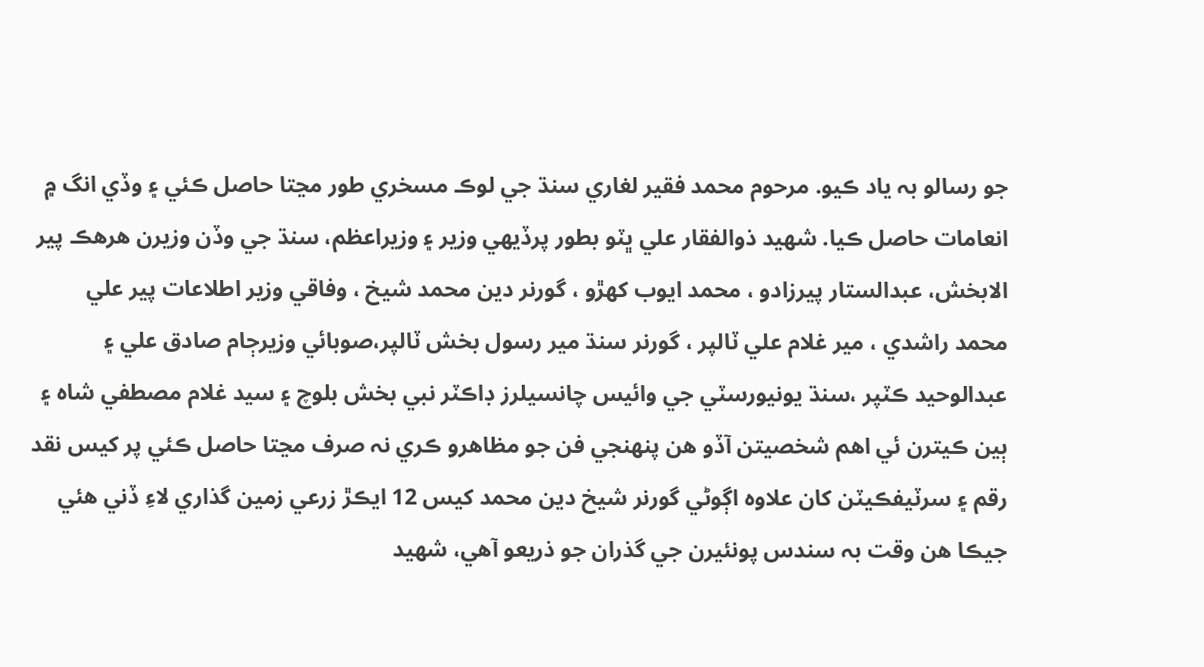جو رسالو بہ ياد ڪيو. مرحوم محمد فقير لغاري سنڌ جي لوڪ مسخري طور مڃتا حاصل ڪئي ۽ وڏي انگ ۾ انعامات حاصل ڪيا. شهيد ذوالفقار علي ڀٽو بطور پرڏيهي وزير ۽ وزيراعظم، سنڌ جي وڏن وزيرن هرهڪ پير الابخش، عبدالستار پيرزادو ، محمد ايوب کهڙو ، گورنر دين محمد شيخ ، وفاقي وزير اطلاعات پير علي محمد راشدي ، مير غلام علي ٽالپر ، گورنر سنڌ مير رسول بخش ٽالپر،صوبائي وزيرڄام صادق علي ۽ عبدالوحيد ڪٽپر ،سنڌ يونيورسٽي جي وائيس چانسيلرز ڊاڪٽر نبي بخش بلوچ ۽ سيد غلام مصطفي شاه ۽ ٻين ڪيترن ئي اهم شخصيتن آڏو هن پنهنجي فن جو مظاهرو ڪري نہ صرف مڃتا حاصل ڪئي پر کيس نقد رقم ۽ سرٽيفڪيٽن کان علاوه اڳوڻي گورنر شيخ دين محمد کيس 12 ايڪڙ زرعي زمين گذاري لاءِ ڏني هئي جيڪا هن وقت بہ سندس پونئيرن جي گذران جو ذريعو آهي، شهيد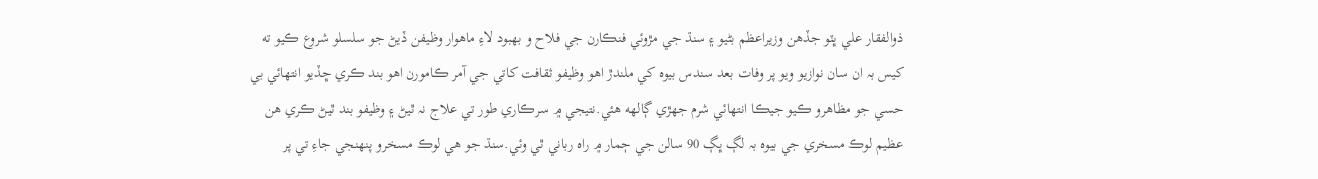ذوالفقار علي ڀٽو جڏهن وزيراعظم بڻيو ۽ سنڌ جي مڙوئي فنڪارن جي فلاح و بهبود لاءِ ماهوار وظيفن ڏيڻ جو سلسلو شروع ڪيو ته کيس بہ ان سان نوازيو ويو پر وفات بعد سندس بيوه کي ملندڙ اهو وظيفو ثقافت کاتي جي آمر ڪامورن اهو بند ڪري ڇڏيو انتهائي بي حسي جو مظاهرو ڪيو جيڪا انتهائي شرم جهڙي ڳالهه هئي.نتيجي ۾ سرڪاري طور تي علاج نہ ٿيڻ ۽ وظيفو بند ٿيڻ ڪري هن عظيم لوڪ مسخري جي بيوه بہ لڳ ڀڳ 90 سالن جي ڄمار ۾ راه رباني ٿي وئي.سنڌ جو هي لوڪ مسخرو پنهنجي جاءِ تي پر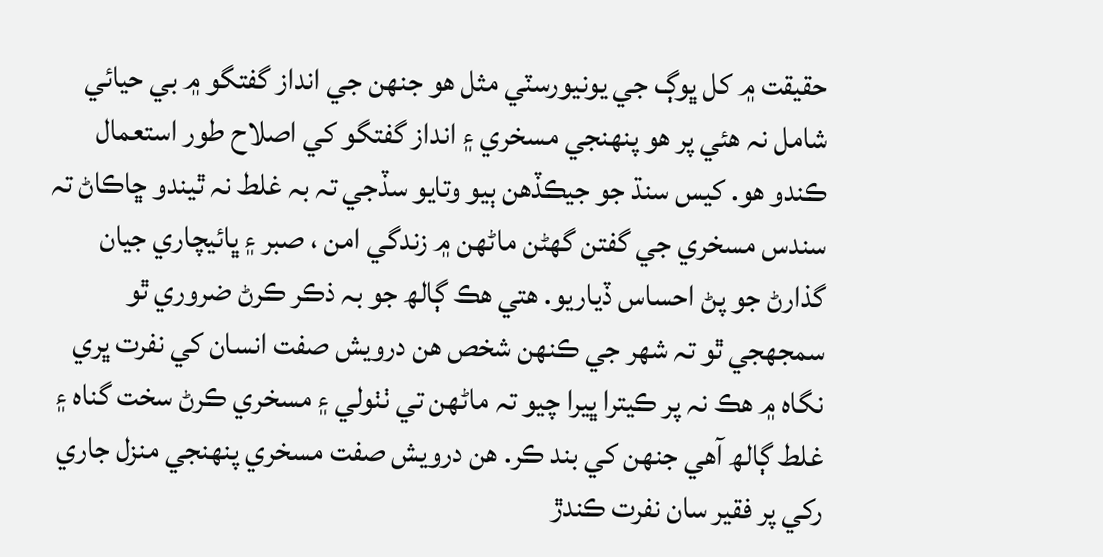حقيقت ۾ کل ڀوڳ جي يونيورسٽي مثل هو جنهن جي انداز گفتگو ۾ بي حيائي شامل نہ هئي پر هو پنهنجي مسخري ۽ انداز گفتگو کي اصلاح طور استعمال ڪندو هو. کيس سنڌ جو جيڪڏهن ٻيو وتايو سڏجي تہ بہ غلط نہ ٿيندو ڇاڪاڻ تہ سندس مسخري جي گفتن گهڻن ماڻهن ۾ زندگي امن ، صبر ۽ ڀائيچاري جيان گذارڻ جو پڻ احساس ڏياريو. هتي هڪ ڳالھ جو بہ ذڪر ڪرڻ ضروري ٿو سمجهجي ٿو تہ شهر جي ڪنهن شخص هن درويش صفت انسان کي نفرت ڀري نگاه ۾ هڪ نہ پر ڪيترا ڀيرا چيو تہ ماڻهن تي ٺٺولي ۽ مسخري ڪرڻ سخت گناه ۽ غلط ڳالھ آهي جنهن کي بند ڪر. هن درويش صفت مسخري پنهنجي منزل جاري رکي پر فقير سان نفرت ڪندڙ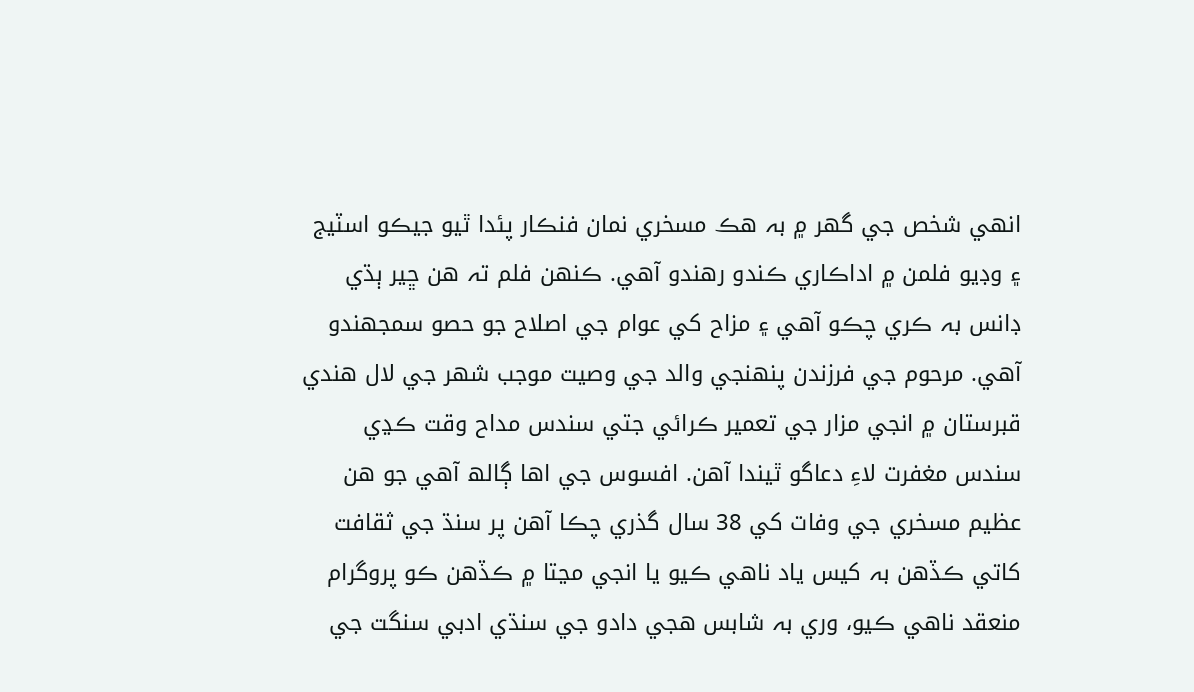انهي شخص جي گهر ۾ بہ هڪ مسخري نمان فنڪار پئدا ٿيو جيڪو اسٽيج ۽ وڊيو فلمن ۾ اداڪاري ڪندو رهندو آهي. ڪنهن فلم تہ هن ڇير ٻڌي ڊانس بہ ڪري چڪو آهي ۽ مزاح کي عوام جي اصلاح جو حصو سمجهندو آهي. مرحوم جي فرزندن پنهنجي والد جي وصيت موجب شهر جي لال هندي قبرستان ۾ انجي مزار جي تعمير ڪرائي جتي سندس مداح وقت ڪڍي سندس مغفرت لاءِ دعاگو ٿيندا آهن. افسوس جي اها ڳالھ آهي جو هن عظيم مسخري جي وفات کي 38 سال گذري چڪا آهن پر سنڌ جي ثقافت کاتي ڪڏهن بہ کيس ياد ناهي ڪيو يا انجي مڃتا ۾ ڪڏهن ڪو پروگرام منعقد ناھي ڪيو، وري بہ شابس هجي دادو جي سنڌي ادبي سنگت جي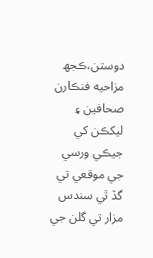دوستن،ڪجھ مزاحيه فنڪارن صحافين ۽ ليکڪن کي جيڪي ورسي جي موقعي تي گڏ ٿي سندس مزار تي گلن جي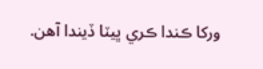ورکا ڪندا ڪري ڀيٽا ڏيندا آهن.